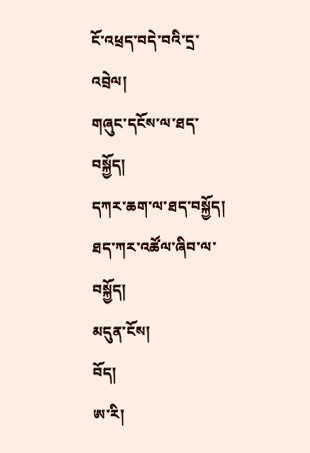ངོ་འཕྲད་བདེ་བའི་དྲ་འབྲེལ།
གཞུང་དངོས་ལ་ཐད་བསྐྱོད།
དཀར་ཆག་ལ་ཐད་བསྐྱོད།
ཐད་ཀར་འཚོལ་ཞིབ་ལ་བསྐྱོད།
མདུན་ངོས།
བོད།
ཨ་རི།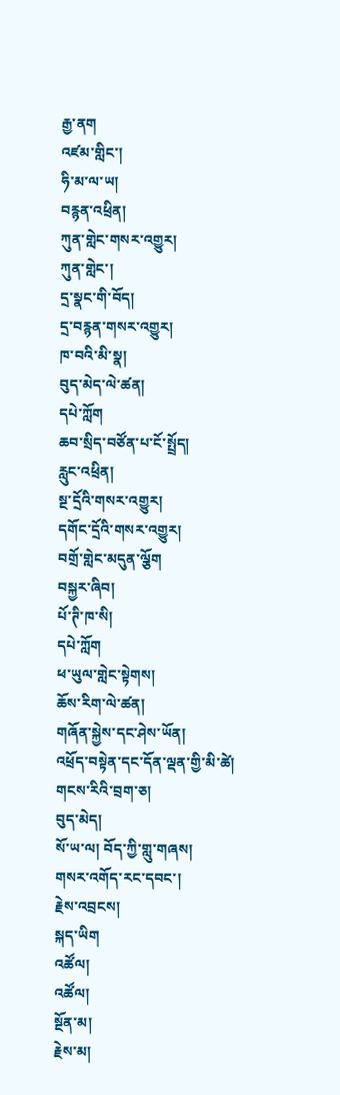རྒྱ་ནག
འཛམ་གླིང་།
ཧི་མ་ལ་ཡ།
བརྙན་འཕྲིན།
ཀུན་གླེང་གསར་འགྱུར།
ཀུན་གླེང་།
དྲ་སྣང་གི་བོད།
དྲ་བརྙན་གསར་འགྱུར།
ཁ་བའི་མི་སྣ།
བུད་མེད་ལེ་ཚན།
དཔེ་ཀློག
ཆབ་སྲིད་བཙོན་པ་ངོ་སྤྲོད།
རླུང་འཕྲིན།
སྔ་དྲོའི་གསར་འགྱུར།
དགོང་དྲོའི་གསར་འགྱུར།
བགྲོ་གླེང་མདུན་ལྕོག
བསྐྱར་ཞིབ།
པོ་ཊི་ཁ་སི།
དཔེ་ཀློག
ཕ་ཡུལ་གླེང་སྟེགས།
ཆོས་རིག་ལེ་ཚན།
གཞོན་སྐྱེས་དང་ཤེས་ཡོན།
འཕྲོད་བསྟེན་དང་དོན་ལྡན་གྱི་མི་ཚེ།
གངས་རིའི་བྲག་ཅ།
བུད་མེད།
སོ་ཡ་ལ། བོད་ཀྱི་གླུ་གཞས།
གསར་འགོད་རང་དབང་།
རྗེས་འབྲངས།
སྐད་ཡིག
འཚོལ།
འཚོལ།
སྔོན་མ།
རྗེས་མ།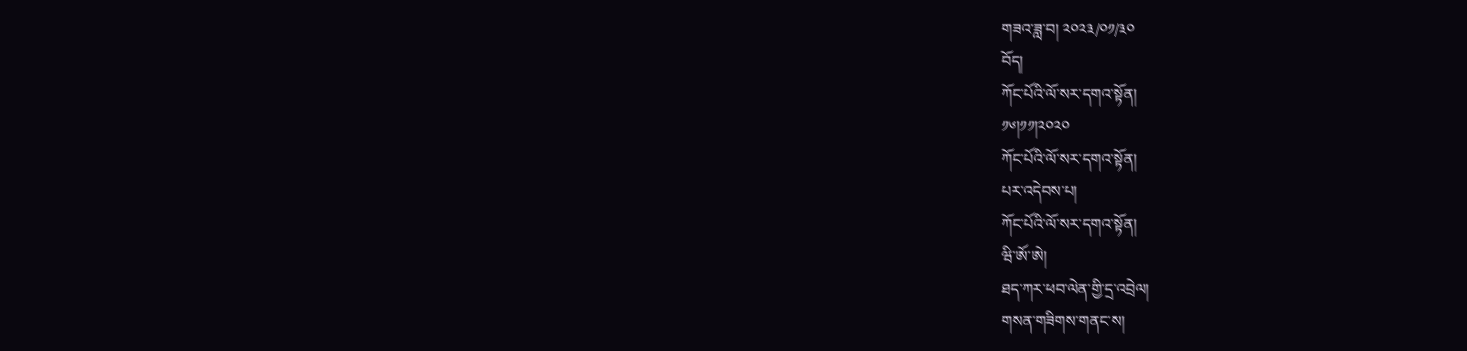གཟའ་ཟླ་བ། ༢༠༢༣/༠༡/༣༠
བོད།
ཀོང་པོའི་ལོ་སར་དགའ་སྟོན།
༡༦།༡༡།༢༠༢༠
ཀོང་པོའི་ལོ་སར་དགའ་སྟོན།
པར་འདེབས་པ།
ཀོང་པོའི་ལོ་སར་དགའ་སྟོན།
ཝི་ཨོ་ཨེ།
ཐད་ཀར་ཕབ་ལེན་གྱི་དྲ་འབྲེལ།
གསན་གཟིགས་གནང་ས།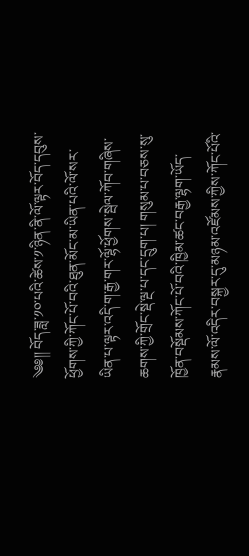༄༅།། བོད་ཟླ་༡༠་པའི་ཚེས་༡་ཉིན་ནི་ལོ་ལྟར་བོད་དབུས་ཕྱོགས་ཀྱི་ཀོང་པོ་བའི་ཐུན་མོང་མ་ཡིན་པའི་ལོ་སར་ཡིན་པ་ལྟར་འདི་ག་རྒྱ་གར་ལྷོ་ཕྱོགས་སྦེལ་ཀོབ་གཞིས་ཆགས་ཀྱི་གྲོང་སྡེ་ལྔ་པ་དང་དྲུག་པ། གསུམ་པ་བཅས་སུ་ཁྱོན་བསྡོམས་ཀོང་པོ་བའི་ཁྱིམ་ཚང་བརྒྱ་ལྷག་ཡོད་རྣམས་ལོ་འདིར་བསྐྱར་དུ་མཉམ་འཛོམས་ཀྱིས་ཀོང་པོའི་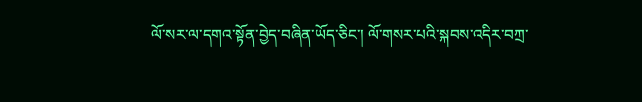ལོ་སར་ལ་དགའ་སྟོན་བྱེད་བཞིན་ཡོད་ཅིང་། ལོ་གསར་པའི་སྐབས་འདིར་བཀྲ་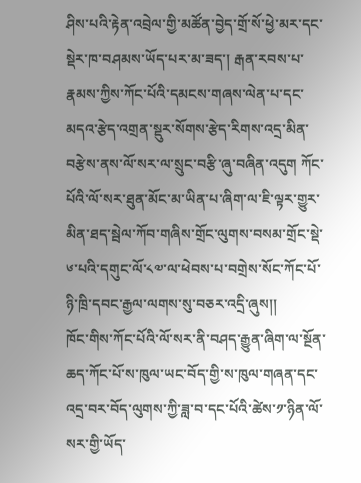ཤིས་པའི་རྟེན་འབྲེལ་གྱི་མཚོན་བྱེད་གྲོ་སོ་ཕྱེ་མར་དང་སྡེར་ཁ་བཤམས་ཡོད་པར་མ་ཟད་། རྒན་རབས་པ་རྣམས་ཀྱིས་ཀོང་པོའི་དམངས་གཞས་ལེན་པ་དང་མདའ་རྩེད་འགྲན་སྡུར་སོགས་རྩེད་རིགས་འདྲ་མིན་བརྩེས་ནས་ལོ་སར་ལ་སྲུང་བརྩི་ཞུ་བཞིན་འདུག ཀོང་པོའི་ལོ་སར་ཐུན་མོང་མ་ཡིན་པ་ཞིག་ལ་ཇི་ལྟར་གྱུར་མིན་ཐད་སྦེལ་ཀོབ་གཞིས་གྲོང་ལུགས་བསམ་གྲོང་སྡེ་༦་པའི་དགུང་ལོ་༨༧་ལ་ཕེབས་པ་བགྲེས་སོང་ཀོང་པོ་ཉི་ཁྲི་དབང་རྒྱལ་ལགས་སུ་བཅར་འདྲི་ཞུས།།
ཁོང་གིས་ཀོང་པོའི་ལོ་སར་ནི་བཤད་རྒྱུན་ཞིག་ལ་སྔོན་ཆད་ཀོང་པོ་ས་ཁུལ་ཡང་བོད་གྱི་ས་ཁུལ་གཞན་དང་འདྲ་བར་བོད་ལུགས་ཀྱི་ཟླ་བ་དང་པོའི་ཚེས་༡་ཉིན་ལོ་སར་གྱི་ཡོད་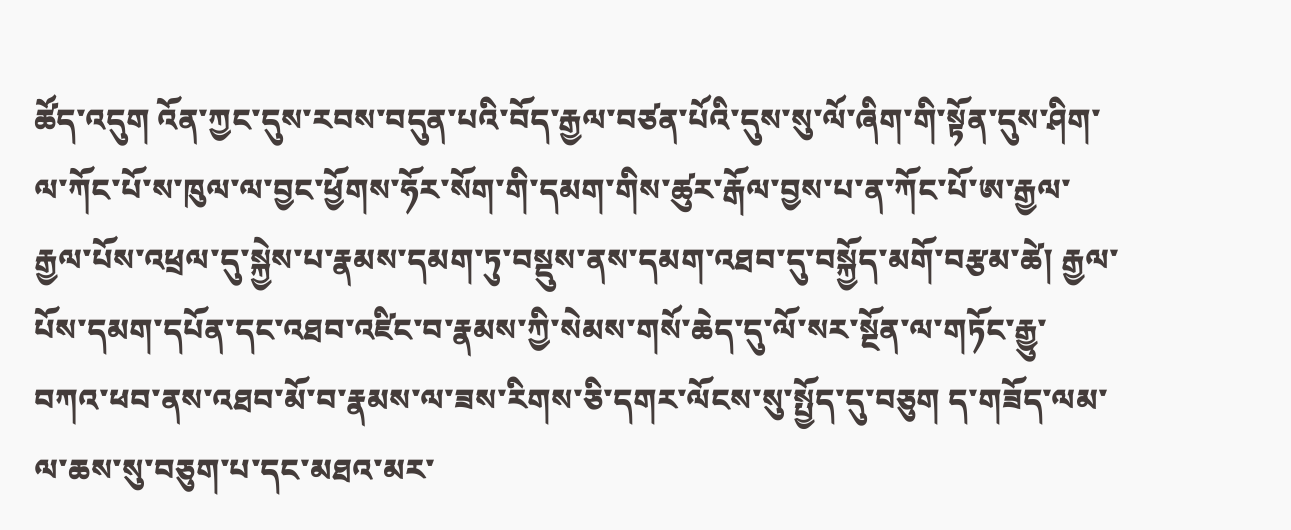ཚོད་འདུག འོན་ཀྱང་དུས་རབས་བདུན་པའི་བོད་རྒྱལ་བཙན་པོའི་དུས་སུ་ལོ་ཞིག་གི་སྟོན་དུས་ཤིག་ལ་ཀོང་པོ་ས་ཁུལ་ལ་བྱང་ཕྱོགས་ཧོར་སོག་གི་དམག་གིས་ཚུར་རྒོལ་བྱས་པ་ན་ཀོང་པོ་ཨ་རྒྱལ་རྒྱལ་པོས་འཕྲལ་དུ་སྐྱེས་པ་རྣམས་དམག་ཏུ་བསྡུས་ནས་དམག་འཐབ་དུ་བསྐྱོད་མགོ་བརྩམ་ཚེ། རྒྱལ་པོས་དམག་དཔོན་དང་འཐབ་འཛིང་བ་རྣམས་ཀྱི་སེམས་གསོ་ཆེད་དུ་ལོ་སར་སྔོན་ལ་གཏོང་རྒྱུ་བཀའ་ཕབ་ནས་འཐབ་མོ་བ་རྣམས་ལ་ཟས་རིགས་ཅི་དགར་ལོངས་སུ་སྤྱོད་དུ་བཅུག ད་གཟོད་ལམ་ལ་ཆས་སུ་བཅུག་པ་དང་མཐའ་མར་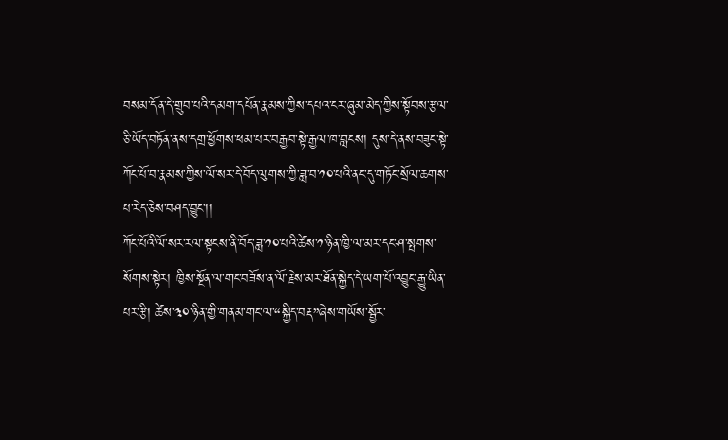བསམ་དོན་དེ་གྲུབ་པའི་དམག་དཔོན་རྣམས་ཀྱིས་དཔའ་ངར་ཞུམ་མེད་ཀྱིས་སྟོབས་རྩལ་ཅི་ཡོད་བཏོན་ནས་དགྲ་ཕྱོགས་ཕམ་པར་བརྒྱབ་སྟེ་རྒྱལ་ཁ་བླངས། དུས་དེ་ནས་བཟུང་སྟེ་ཀོང་པོ་བ་རྣམས་ཀྱིས་ལོ་སར་དེ་བོད་ལུགས་ཀྱི་ཟླ་བ་༡༠་པའི་ནང་དུ་གཏོང་སྲོལ་ཆགས་པ་རེད་ཅེས་བཤད་བྱུང་།།
ཀོང་པོའི་ལོ་སར་རལ་སྟངས་ནི་བོད་ཟླ་༡༠་པའི་ཚེས་༡་ཉིན་ཁྱི་ལ་མར་དང་ཤ་སྤགས་སོགས་སྟེར། ཁྱིས་སྔོན་ལ་གང་བཟོས་ན་ལོ་རྗེས་མར་ཐོན་སྐྱེད་དེ་ཡག་པོ་འབྱུང་རྒྱུ་ཡིན་པར་རྩི། ཚེས་༣༠་ཉིན་གྱི་གནམ་གང་ལ་“སྐྱིད་བརྡ”ཞེས་གཡོས་སྦྱོར་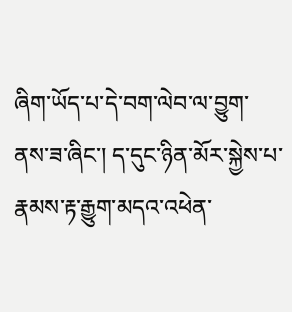ཞིག་ཡོད་པ་དེ་བག་ལེབ་ལ་བྱུག་ནས་ཟ་ཞིང་། ད་དུང་ཉིན་མོར་སྐྱེས་པ་རྣམས་རྟ་རྒྱུག་མདའ་འཕེན་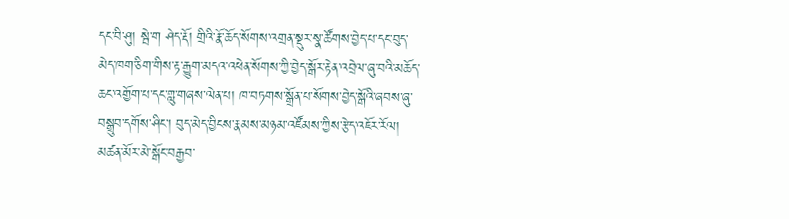དང་བི་ཤུ། སྦེ་ག ཤེད་རྡོ། གྲིའི་རྣོ་ཆོད་སོགས་འགྲན་སྡུར་སྣ་ཚོགས་བྱེད་པ་དང་བུད་མེད་ཁག་ཅིག་གིས་རྟ་རྒྱུག་མདའ་འཕེན་སོགས་ཀྱི་བྱེད་སྒོར་རྟེན་འབྲེལ་ཞུ་བའི་མཆོད་ཆང་འགྱོག་པ་དང་གླུ་གཞས་ལེན་པ། ཁ་བཏགས་སྒྲོན་པ་སོགས་བྱེད་སྒོའི་ཞབས་ཞུ་བསྒྲུབ་དགོས་ཤིང་། བུད་མེད་བྱིངས་རྣམས་མཉམ་འཛོམས་ཀྱིས་རྩེད་འཇོར་རོལ། མཚན་མོར་མེ་སྒོང་བརྒྱབ་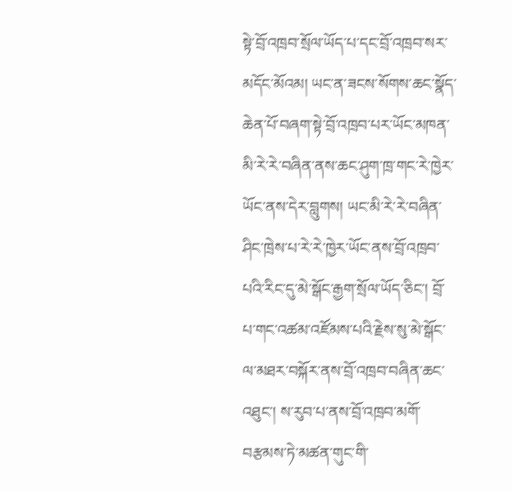སྟེ་བྲོ་འཁྲབ་སྲོལ་ཡོད་པ་དང་བྲོ་འཁྲབ་སར་མདོང་མོའམ། ཡང་ན་ཟངས་སོགས་ཆང་སྣོད་ཆེན་པོ་བཞག་སྟེ་བྲོ་འཁྲབ་པར་ཡོང་མཁན་མི་རེ་རེ་བཞིན་ནས་ཆང་ཤུག་ཁྲ་གང་རེ་ཁྱེར་ཡོང་ནས་དེར་བླུགས། ཡང་མི་རེ་རེ་བཞིན་ཤིང་ཁྲེས་པ་རེ་རེ་ཁྱེར་ཡོང་ནས་བྲོ་འཁྲབ་པའི་རིང་དུ་མེ་སྒོང་རྒྱག་སྲོལ་ཡོད་ཅིང་། བྲོ་པ་གང་འཚམ་འཛོམས་པའི་རྗེས་སུ་མེ་སྒོང་ལ་མཐར་བསྐོར་ནས་བྲོ་འཁྲབ་བཞིན་ཆང་འཐུང་། ས་རུབ་པ་ནས་བྲོ་འཁྲབ་མགོ་བརྩམས་ཏེ་མཚན་གུང་གི་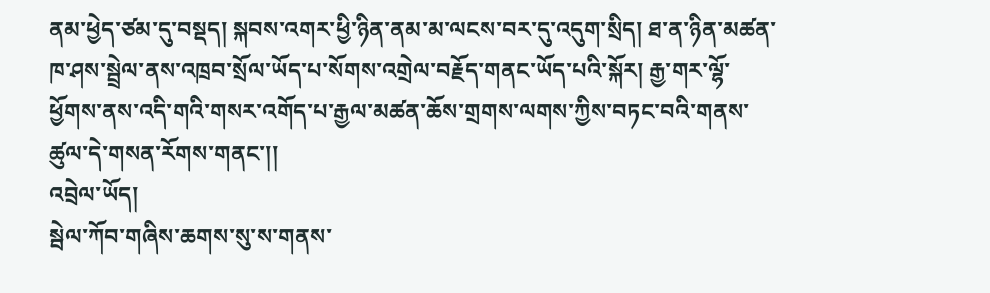ནམ་ཕྱེད་ཙམ་དུ་བསྡད། སྐབས་འགར་ཕྱི་ཉིན་ནམ་མ་ལངས་བར་དུ་འདུག་སྲིད། ཐ་ན་ཉིན་མཚན་ཁ་ཤས་སྦྲེལ་ནས་འཁྲབ་སྲོལ་ཡོད་པ་སོགས་འགྲེལ་བརྗོད་གནང་ཡོད་པའི་སྐོར། རྒྱ་གར་ལྷོ་ཕྱོགས་ནས་འདི་གའི་གསར་འགོད་པ་རྒྱལ་མཚན་ཆོས་གྲགས་ལགས་ཀྱིས་བཏང་བའི་གནས་ཚུལ་དེ་གསན་རོགས་གནང་།།
འབྲེལ་ཡོད།
སྦེལ་ཀོབ་གཞིས་ཆགས་སུ་ས་གནས་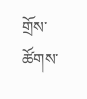གྲོས་ཚོགས་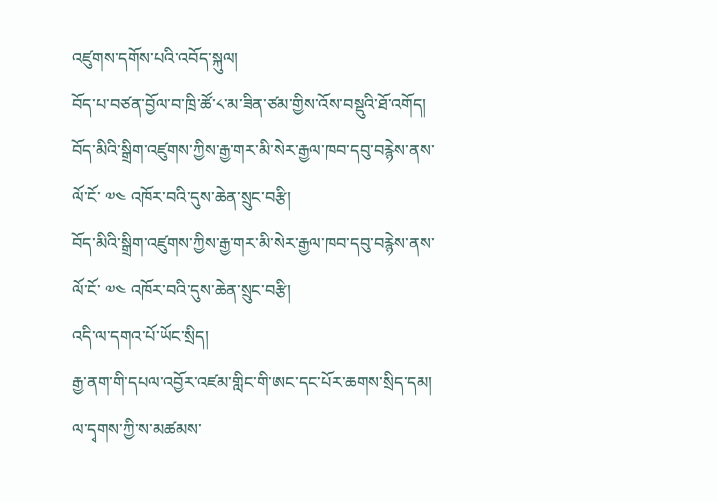འཛུགས་དགོས་པའི་འབོད་སྐུལ།
བོད་པ་བཙན་བྱོལ་བ་ཁྲི་ཚོ་༨་མ་ཟིན་ཙམ་གྱིས་འོས་བསྡུའི་ཐོ་འགོད།
བོད་མིའི་སྒྲིག་འཛུགས་ཀྱིས་རྒྱ་གར་མི་སེར་རྒྱལ་ཁབ་དབུ་བརྙེས་ནས་ལོ་ངོ་ ༧༤ འཁོར་བའི་དུས་ཆེན་སྲུང་བརྩི།
བོད་མིའི་སྒྲིག་འཛུགས་ཀྱིས་རྒྱ་གར་མི་སེར་རྒྱལ་ཁབ་དབུ་བརྙེས་ནས་ལོ་ངོ་ ༧༤ འཁོར་བའི་དུས་ཆེན་སྲུང་བརྩི།
འདི་ལ་དགའ་པོ་ཡོང་སྲིད།
རྒྱ་ནག་གི་དཔལ་འབྱོར་འཛམ་གླིང་གི་ཨང་དང་པོར་ཆགས་སྲིད་དམ།
ལ་དྭགས་ཀྱི་ས་མཚམས་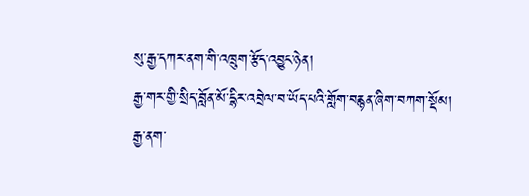སུ་རྒྱ་དཀར་ནག་གི་འཁྲུག་རྩོད་འབྱུང་ཉེན།
རྒྱ་གར་གྱི་སྲིད་བློན་མོ་དྷིར་འབྲེལ་བ་ཡོད་པའི་གློག་བརྙན་ཞིག་བཀག་སྡོམ།
རྒྱ་ནག་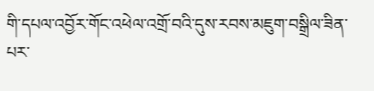གི་དཔལ་འབྱོར་གོང་འཕེལ་འགྲོ་བའི་དུས་རབས་མཇུག་བསྒྲིལ་ཟིན་པར་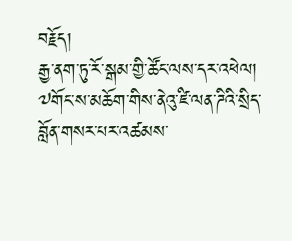བརྗོད།
རྒྱ་ནག་ཏུ་རོ་སྒམ་གྱི་ཚོང་ལས་དར་འཕེལ།
༧གོང་ས་མཆོག་གིས་ནེའུ་ཛི་ལན་ཌིའི་སྲིད་བློན་གསར་པར་འཚམས་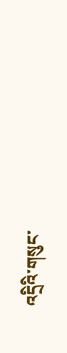འདྲིའི་གསུང་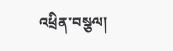འཕྲིན་བསྩལ།